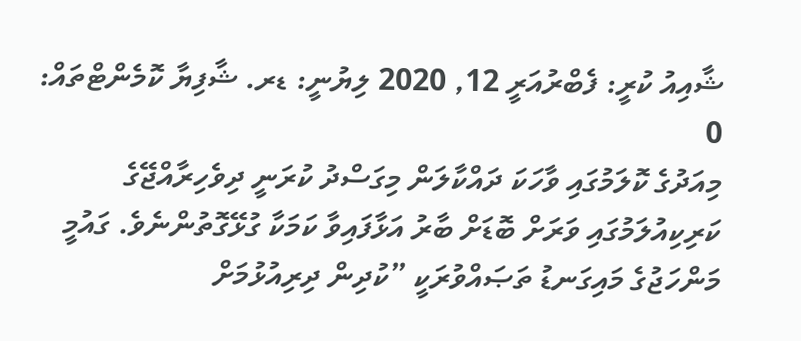ޝާއިއު ކުރީ: ފެބްރުއަރީ 12, 2020 ލިޔުނީ: ޑރ. ޝާފިޔާ ކޮމެންޓްތައް: 0
މިއަދުގެ ކޮލަމުގައި ވާހަކަ ދައްކާލަން މިގަސްދު ކުރަނީ ދިވެހިރާއްޖޭގެ ކަރިކިއުލަމުގައި ވަރަށް ބޮޑަށް ބާރު އަޅާފައިވާ ކަމަކާ ގުޅޭގޮތުންނެވެ. ގައުމީ މަންހަޖުގެ މައިގަނޑު ތަޞައްވުރަކީ ”ކުދިން ދިރިއުޅުމަށް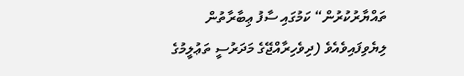ތައްޔާރުކުރުން“ ކަމުގައި ސާފު ޢިބާރާތުން ލިޔެވިފައިވެއެވެ (ދިވެހިރާއްޖޭގެ މަދަރުސީ ތަޢުލީމުގެ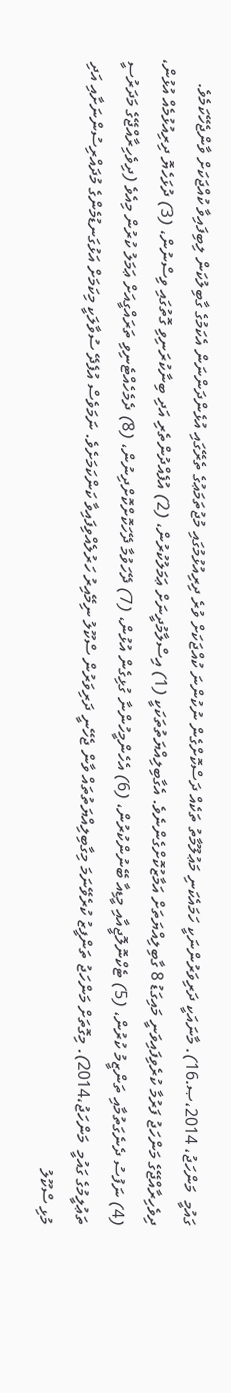ގައުމީ  މަންހަޖު، 2014،ޞ.16). މާނައަކީ ދަރިވަރުންނަކީ ހަމައެކަނި މަޢުލޫމާތު ތަކެއް ދަސްކޮށްގެން ނުކުންނަ ކުއްޖަކަށް ވުރެ ދިރިއުޅުމުގައި މުޖުތަމަޢުގެ ތެރޭގައި އުޅެންދަންނަން އެކަމުގެ ގާބިލުކަން ލިބިފައިވާ ކުއްޖަކަށް ވާންޖެހޭކަމެވެ. ދިވެހިރާއްޖޭގެ މަންހަޖު ފަރުމާ ކުރެވިފައިވަނީ މައިގަޑު 8 ގާބިލިއްޔަތަށް އަމާޒުކޮށްގެންނެވެ. އެގާބިލިއްޔަތުތަކަކީ (1) އިސްލާމުދީނަށް ޢަމަލުކުރުން، (2) އުފެއްދުންތެރި އަދި ބިނާކުރަނިވި ގޮތުގައި ވިސްނުން، (3) ދުޅަހެޔޮ ދިރިއުޅުމެއް އުޅުން، (4) ނަފުސު ދެނެގަތުމާއި ތަންޒީމު ކުރުން، (5) ޓެކްނޮލޮޖީއާއި މީޑިއާ ބޭނުންކުރުން، (6) އެހެންމީހުންނާ ގުޅިގެން އުޅުން، (7) ދޭހަވުމާ ދޭހަކޮށްކޮށްދިނުން، (8) ދެމެހެއްޓެނިވި ތަރައްގީއަށް ޢަމަލު ކުރުން މިއެވެ (ދިވެހިރާއްޖޭގެ މަދަރުސީ ތަޢުލީމުގެ ގައުމީ  މަންހަޖު،2014). މިގޮތަށް މަންހަޖު ތަންފީޒު ކުރެވޭނަމަ މިގާބިލިއްޔަތުތައް ވާން ޖެހޭނީ ދަރިވަރުން ސްކޫލު ނިމޭއިރު ހަރުލެއްވިފައިވާ ކަންކަމަށެވެ. ނަމަވެސް އުފެދޭ ސުވާލަކީ މިކަމަށް އަޅުގަނޑުމެންގެ މުދައްރިސުންނަށާއި އަދި މުޅި ސްކޫލު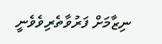ނިޒާމަށް ފަރުވާތެރިވެވެނީ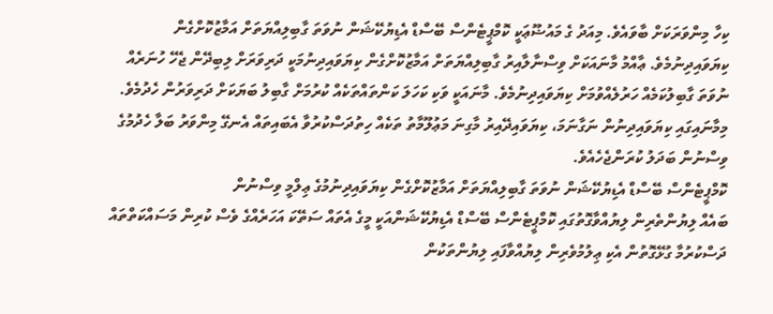ކިހާ މިންވަރަކަށް ބާވައެވެ. މިއަދު ގެ މައުޟޫޢަކީ ކޮމްޕީޓެންސް ބޭސްޑް އެޑިޔުކޭޝަން ނުވަތަ ގާބިލިއްޔަތަށް އަމާޒުކޮށްގެން ކިޔަވައިދިނުމެވެ. ޢާއްމު މާނައަކަށް ވިސްނާލާއިރު ގާބިލިއްޔަތަށް އަމާޒުކޮށްގެން ކިޔަވައިދިނުމަކީ ދަރިވަރަށް ލިބިދޭން ޖެހޭ ހުނަރެއް ނުވަތަ ގާބިލުކަމެއް ހަރުލެއްވުމަށް ކިޔަވައިދިނުމެވެ. މާނައަކީ ވަކި ކަހަލަ ކަންތައްތަކެއް ކުރުމަށް ގާބިލު ބަޔަކަށް ދަރިވަރުން ހެދުމެވެ. މިމާނައިގައި ކިޔަވައިދިނުން ނަގާނަމަ، ކިޔަވައިދޭއިރު މާގިނަ މަޢުލޫމާތު ތަކެއް ހިތުދަސްކުރުވާ އެބައިތައް އެނގޭ މިންވަރު ބަލާ ހެދުމުގެ ވިސްނުން ބަދަލު ކުރަންޖެހެއެވެ.
ކޮމްޕީޓެންސް ބޭސްޑް އެޑިޔުކޭޝަން ނުވަތަ ގާބިލިއްޔަތަށް އަމާޒުކޮށްގެން ކިޔަވައިދިނުމުގެ ޢިލްމީ ވިސްނުން
ބައެއް ލިޔުންތެރިން ލިޔުއްވާގޮތުގައި ކޮމްޕީޓެންސް ބޭސްޑް އެޑިޔުކޭޝަންއަކީ މީގެ އެތައް ސަތޭކަ އަހަރެއްގެ ވެސް ކުރިން މަސައްކަތްތައް ދަސްކުރުމާ ގުޅޭގޮތުން އެކި ޢިލުމުވެރިން ލިޔުއްވާފައި ލިޔުންތަކުން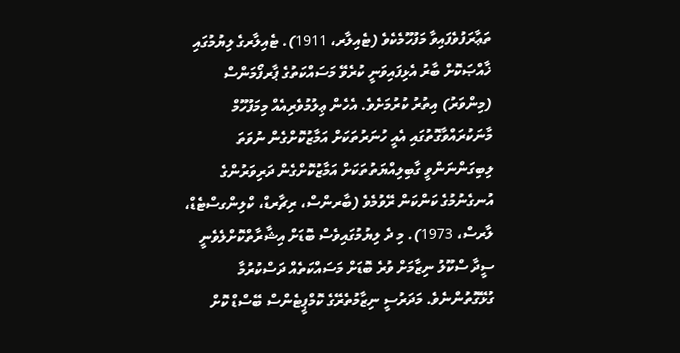ތަޢާރަފުވެފައިވާ މަފުހޫމެކެވެ (ޓެއިލާރ، 1911). ޓެއިލާރގެ ލިޔުމުގައި ޚާއްޞަކޮށް ބާރު އެޅިފައިވަނީ ކުރެވޭ މަސައްކަތުގެ ޕާރފޯމަންސް (މިންވަރު) އިތުރު ކުރުމަށެވެ. އެހެން ޢިލުމުވެރިއެއް މިމަފުހޫމް މާނަކުރައްވާގޮތުގައި އެއީ ހުނަރުތަކަށް އަމާޒުކޮށްގެން ނުވަތަ ލިބިގަންނަންވީ ގާބިލިއްޔަތުތަކަށް އަމާޒުކޮށްގެން ދަރިވަރުންގެ އުނގެނުމުގެ ކަންކަން ރޭވުމެވެ (ބާރންސް، ރިޗާރޑް، ކްލިންގސްޓެޑް، ލާރސް، 1973). މި ދެ ލިޔުމުގައިވެސް ބޮޑަށް އިޝާރާތްކޮށްލެވެނީ ސީދާ ސްކޫލު ނިޒާމަށް ވުރެ ބޮޑަށް މަސައްކަތެއް ދަސްކުރުމާ ގުޅޭގޮތުންނެވެ. މަދަރުސީ ނިޒާމުތެރޭގެ ކޮމްޕީޓެންސް ބޭސްޑް ކޮށް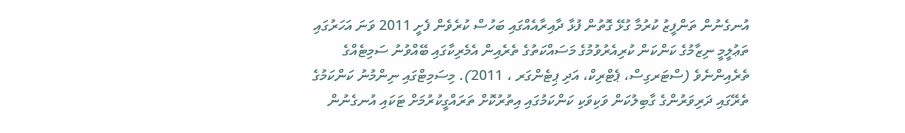އުނގެނުން ތަންފީޒު ކުރުމާ ގުޅޭ ގޮތުން ފުޅާ ދާއިރާއެއްގައި ބަހުސް ކުރެވެން ފެށީ 2011 ވަނަ އަހަރުގައި ތަޢުލީމީ ނިޒާމުގެ ކަންކަން ކުރިއެރުވުމުގެ މަސައްކަތުގެ ތެރެއިން އެމެރިކާގައި ބޭއްވުނު ސަމިޓެއްގެ ތެރެއިންނެވެ (ސްޓަރގިސް، ޕެޓްރިކް، އަދި ޕިޓެންގަރ ، 2011). މިސަމިޓްގައި ނިންމުނު ކަންކަމުގެ ތެރޭގައި ދަރިވަރުންގެ ގާބިލުކަން ވަކިވަކި ކަންކަމުގައި އިތުރުކޮށް ތަރައްގީކުރުމަށް ޓަކައި އުނގެނުން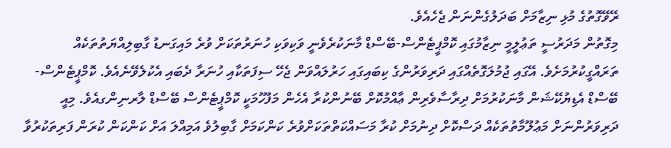ރޭވޭގޮތުގެ މުޅި ނިޒާމަށް ބަދަލުގެންނަން ޖެހެއެވެ.
މިގޮތުން މަދަރުސީ ތަޢުލީމީ ނިޒާމުގައި ކޮމްޕީޓެންސް-ބޭސްޑް މާނަކުރެވެނީ ވަކިވަކި ހުނަރުތަކަށް ވުރެ މައިގަނޑު ގާބިލިއްޔަތުތަކެއް ތަރައްގީކުރުމަށެވެ. އޭގައި ޖުމުލަގޮތެއްގައި ދަރިވަރުންގެ ކިބައިގައި ހަރުލައްވަން ޖެހޭ ސިފަތަކާއި ހުނަރާ ދެބައި އެކުލެވޭނެއެވެ. ކޮމްޕީޓެންސް-ބޭސްޑް އެޑިޔުކޭޝަން މާނަކުރުމަށް ދިރާސާވެރިން ޢާއްމުކޮށް ބޭނުންކުރާ އެހެން މަފުހޫމަކީ ކޮމްޕީޓެންސް ބޭސްޑް ލާރނިންގއެވެ. މިއީ ދަރިވަރުންނަށް މަޢުލޫމާތުތަކެއް ދަސްކޮށް ދިނުމަށް ކުރާ މަސައްކަތްތަކަށްވުރެ ކަންކަމަށް ގާބިލުވެ އަމިއްލަ އަށް ކަންކަން ކުރަން ފަރިތަކުރުވާ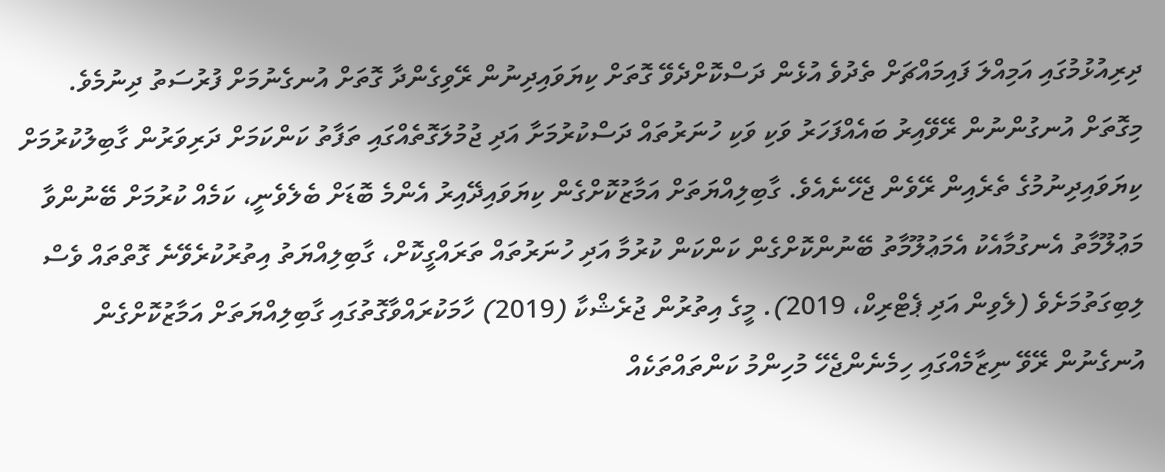ދިރިއުޅުމުގައި އަމިއްލަ ފައިމައްޗަށް ތެދުވެ އުޅެން ދަސްކޮށްދެވޭ ގޮތަށް ކިޔަވައިދިނުން ރޭވިގެންދާ ގޮތަށް އުނގެނުމަށް ފުރުސަތު ދިނުމެވެ. މިގޮތަށް އުނގުންނުން ރޭވޭއިރު ބައެއްފަހަރު ވަކި ވަކި ހުނަރުތައް ދަސްކުރުމަށާ އަދި ޖުމުލަގޮތެއްގައި ތަފާތު ކަންކަމަށް ދަރިވަރުން ގާބިލުކުރުމަށް ކިޔަވައިދިނުމުގެ ތެރެއިން ރޭވެން ޖެހޭނެއެވެ. ގާބިލިއްޔަތަށް އަމާޒުކޮށްގެން ކިޔަވައިދޭއިރު އެންމެ ބޮޑަށް ބެލެވެނީ، ކަމެއް ކުރުމަށް ބޭނުންވާ މަޢުލޫމާތު އެނގުމާއެކު އެމަޢުލޫމާތު ބޭނުންކޮށްގެން ކަންކަން ކުރުމާ އަދި ހުނަރުތައް ތަރައްގީކޮށް، ގާބިލިއްޔަތު އިތުރުކުރެވޭނެ ގޮތްތައް ވެސް ލިބިގަތުމަށެވެ (ލެވިން އަދި ޕެޓްރިކް، 2019). މީގެ އިތުރުން ޖުރެޝްކާ (2019) ހާމަކުރައްވާގޮތުގައި ގާބިލިއްޔަތަށް އަމާޒުކޮށްގެން އުނގެނުން ރޭވޭ ނިޒާމެއްގައި ހިމެނެންޖެހޭ މުހިންމު ކަންތައްތަކެއް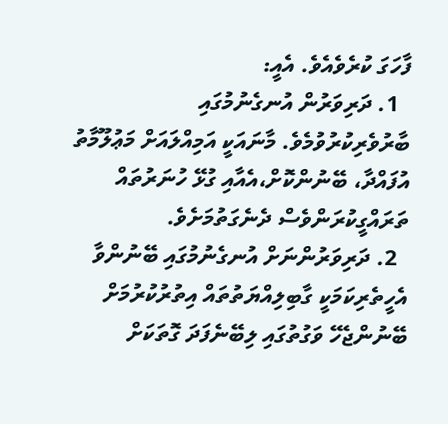ފާހަގަ ކުރެވެއެވެ. އެއީ:
  1. ދަރިވަރުން އުނގެނުމުގައި ބާރުވެރިކުރުވުމެވެ. މާނައަކީ އަމިއްލައަށް މަޢުލޫމާތު އުފައްދާ، ބޭނުންކޮށް،އެއާއި ގުޅޭ ހުނަރުތައް ތަރައްގީކުރަންވެސް ދެނެގަތުމަށެވެ.
  2. ދަރިވަރުންނަށް އުނގެނުމުގައި ބޭނުންވާ އެހީތެރިކަމަކީ ގާބިލިއްޔަތުތައް އިތުރުކުރުމަށް ބޭނުންޖެހޭ ވަގުތުގައި ލިބޭނެފަދަ ގޮތަކަށް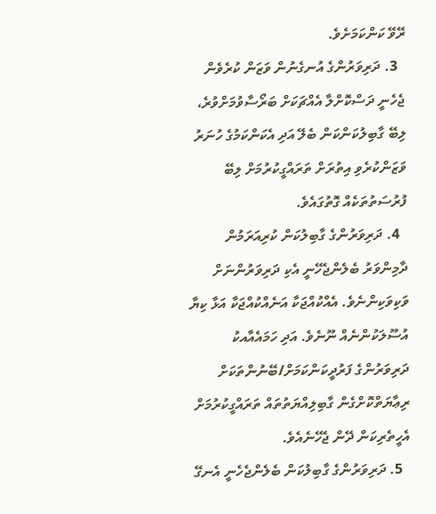ރޭވޭ ކަންކަމަށެވެ.
  3. ދަރިވަރުންގެ އުނގެނުން ވަޒަން ކުރެވެން ޖެހެނީ ދަސްކޮށްލާ އެއްޗަކަށް ބަރޯސާވުމަށްވުރެ، ލިބޭ ގާބިލުކަންކަން ބެލޭ އަދި އެކަންކަމުގެ ހުނަރު ވަޒަންކުރެވި އިތުރަށް ތަރައްގީކުރުމަށް ލިބޭ ފުރުސަތުތަކެއް ގޮތުގައެވެ.
  4. ދަރިވަރުންގެ ގާބިލުކަން ކުރިއަރަމުން ދާމިންވަރު ބެލެންޖެހޭނީ އެކި ދަރިވަރުންނަށް ވަކިވަކިންނެވެ. އެއްކުއްޖަކާ އަނެއްކުއްޖަކާ އަޅާ ކިޔާ އުސޫލަކުންނެއް ނޫނެވެ. އަދި ހަމައެއާއކު ދަރިވަރުންގެ ފަރުދީކަންކަމަށް/ބޭނުންތަކަށް ރިޢާޔަތްކޮށްގެން ގާބިލިއްޔަތުތައް ތަރައްގީކުރުމަށް އެހީތެރިކަން ދޭން ޖެހޭނެއެވެ.
  5. ދަރިވަރުންގެ ގާބިލުކަން ބެލެންޖެހެނީ އެނގޭ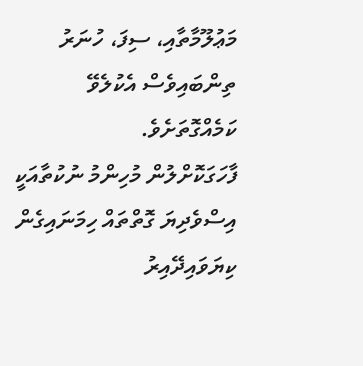މަޢުލޫމާތާއި، ސިފަ، ހުނަރު ތިންބައިވެސް އެކުލެވޭ ކަމެއްގޮތަށެވެ.
ފާހަގަކޮށްލުން މުހިންމު ނުކުތާއަކީ އިސްވެދިޔަ ގޮތްތައް ހިމަނައިގެން ކިޔަވައިދޭއިރު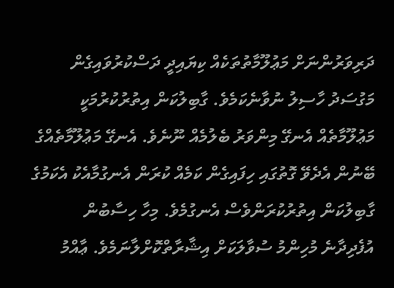ދަރިވަރުންނަށް މަޢުލޫމާތުތަކެއް ކިޔައިދީ ދަސްކުރުވައިގެން މަގުސަދު ހާސިލު ނުވާނެކަމެވެ. ގާބިލުކަން އިތުރުކުރުމަކީ މަޢުލޫމާތެއް އެނގޭ މިންވަރު ބެލުމެއް ނޫނެވެ. އެނގޭ މަޢުލޫމާތެއްގެ ބޭނުން އެދެވޭ ގޮތުގައި ހިފައިގެން ކަމެއް ކުރަން އެނގުމާއެކު އެކަމުގެ ގާބިލުކަން އިތުރުކުރަންވެސް އެނގުމެވެ. މިހާ ހިސާބުން އުފެދިދާނެ މުހިންމު ސުވާލަކަށް އިޝާރާތްކޮށްލާނަމެވެ. ޢާއްމު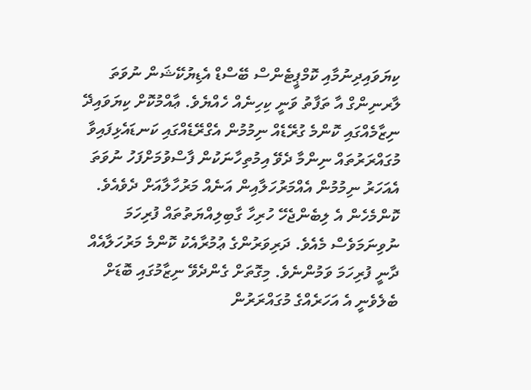ކިޔަވައިދިނުމާއި ކޮމްޕީޓެންސް ބޭސްޑް އެޑިޔުކޭޝަން ނުވަތަ ލާރނިންގް އާ ތަފާތު ވަނީ ކިހިނެއް ހެއްޔެވެ. ޢާއްމުކޮށް ކިޔަވައިދޭ ނިޒާމެއްގައި ކޮންމެ ގުރޭޑެއް ނިމުމުން އެގްރޭޑެއްގައި ކަނޑައެޅިފައިވާ މުގައްރަރުތައް ނިންމާ ދެވޭ އިމުތިހާނަކުން ފާސްވުމަށްފަހު ނުވަތަ އެއަހަރު ނިމުމުން އެއްމަރުހަލާއިން އަނެއް މަރުހާލާއަށް ދެވެއެވެ. ކޮންމެހެން އެ ލިބެންޖެހޭ ހުރިހާ ގާބިލިއްޔަތުތައް ފުރިހަމަ ނުވިނަމަވެސް މެއެވެ. ދަރިވަރުންގެ ޢުމުރާއެކު ކޮންމެ މަރުހަލާއެއް ދާނީ ފުރިހަމަ ވަމުންނެވެ. މިގޮތަށް ގެންދެވޭ ނިޒާމުގައި ބޮޑަށް ބެލެވެނީ އެ އަހަރެއްގެ މުގައްރަރުން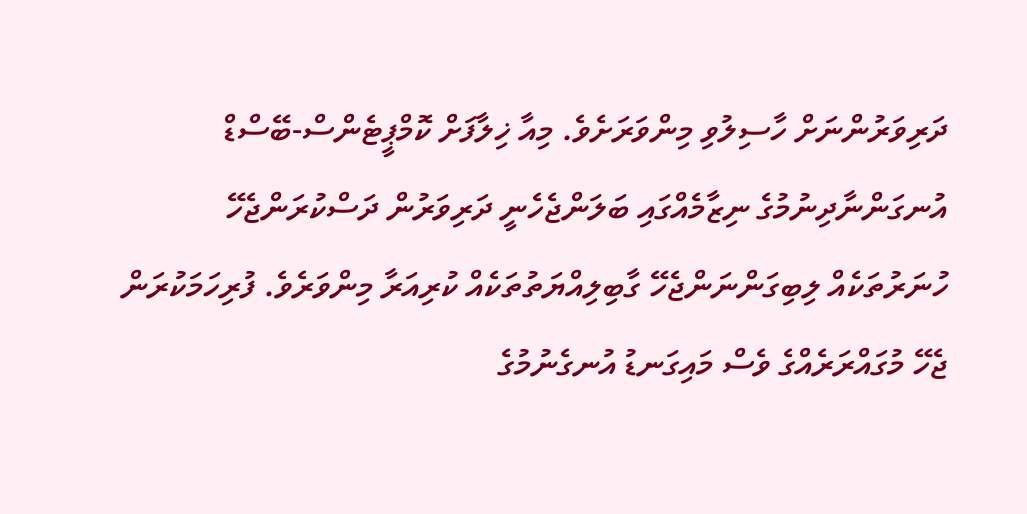ދަރިވަރުންނަށް ހާސިލުވި މިންވަރަށެވެ. މިއާ ޚިލާފަށް ކޮމްޕީޓެންސް-ބޭސްޑް އުނގަންނާދިނުމުގެ ނިޒާމެއްގައި ބަލަންޖެހެނީ ދަރިވަރުން ދަސްކުރަންޖެހޭ ހުނަރުތަކެއް ލިބިގަންނަންޖެހޭ ގާބިލިއްޔަތުތަކެއް ކުރިއަރާ މިންވަރެވެ. ފުރިހަމަކުރަން ޖެހޭ މުގައްރަރެއްގެ ވެސް މައިގަނޑު އުނގެނުމުގެ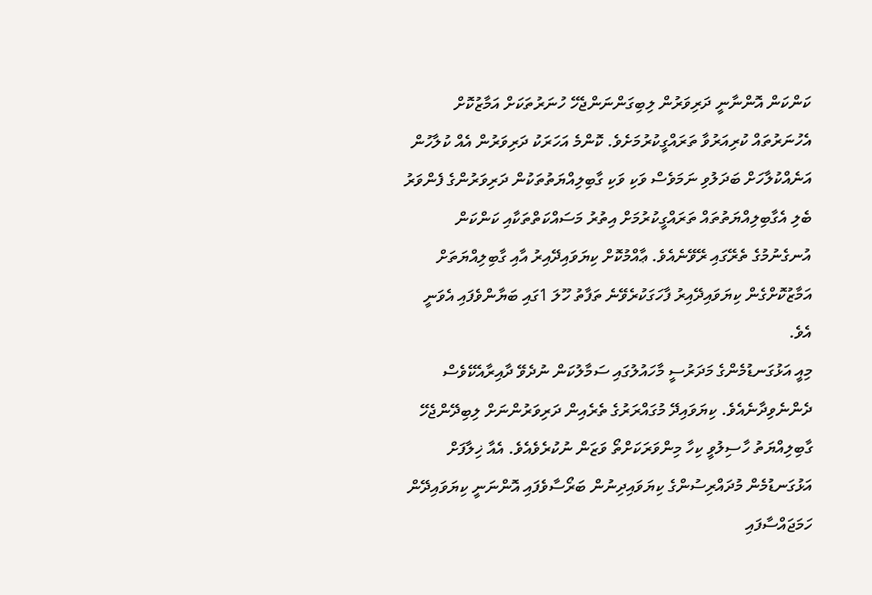ކަންކަން އޮންނާނީ ދަރިވަރުން ލިބިގަންނަންޖެހޭ ހުނަރުތަކަށް އަމާޒުކޮށް އެހުނަރުތައް ކުރިއަރުވާ ތަރައްގީކުރުމަށެވެ. ކޮންމެ އަހަރަކު ދަރިވަރުން އެއް ކުލާހުން އަނެއްކުލާހަށް ބަދަލުވި ނަމަވެސް ވަކި ވަކި ގާބިލިއްޔަތުތަކުން ދަރިވަރުންގެ ފެންވަރު ބެލި އެގާބިލިއްޔަތުތައް ތަރައްގީކުރުމަށް އިތުރު މަސައްކަތްތަކާއި ކަންކަން އުނގެނުމުގެ ތެރޭގައި ރޭވޭނެއެވެ. ޢާއްމުކޮށް ކިޔަވައިދޭއިރު އާއި ގާބިލިއްޔަތަށް އަމާޒުކޮށްގެން ކިޔަވައިދޭއިރު ފާހަގަކުރެވޭނެ ތަފާތު ހޫލަ 1ގައި ބަޔާންވެފައި އެވަނީ އެވެ.
މިއީ އަޅުގަނޑުމެންގެ މަދަރުސީ މާހައުލުގައި ސަމާލުކަން ނުދެވޭ ދާއިރާއެކޭވެސް ދެންނެވިދާނެއެވެ. ކިޔަވައިދޭ މުގައްރަރުގެ ތެރެއިން ދަރިވަރުންނަށް ލިބިދޭންޖެހޭ ގާބިލިއްޔަތު ހާސިލުވީ ކިހާ މިންވަރަކަށްތޯ ވަޒަން ނުކުރެވެއެވެ. އެއާ ޚިލާފަށް އަޅުގަނޑުމެން މުދައްރިސުންގެ ކިޔަވައިދިނުން ބަރޯސާވެފައި އޮންނަނީ ކިޔަވައިދޭން ހަމަޖައްސާފައި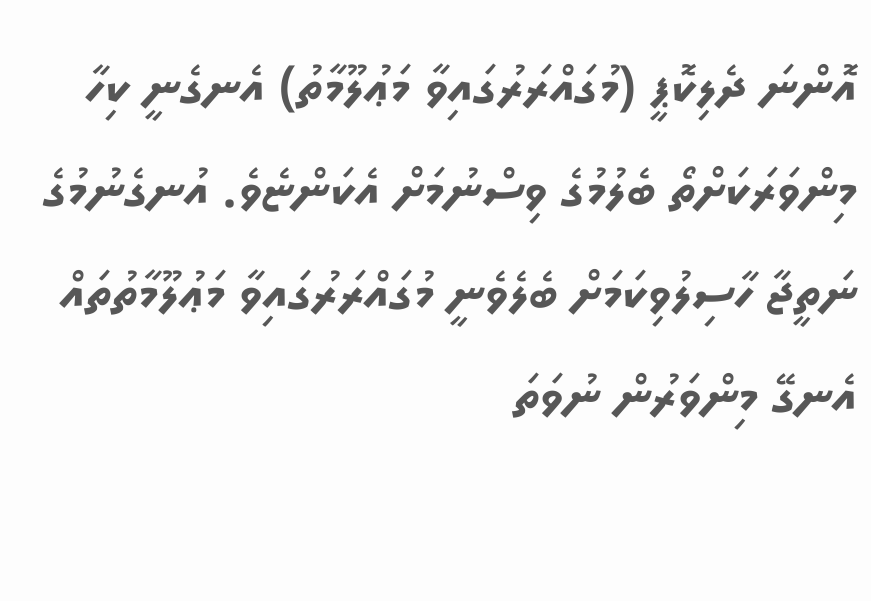އޮންނަ ދެލިކޮޕީ (މުގައްރަރުގައިވާ މަޢުލޫމާތު) އެނގެނީ ކިހާ މިންވަރަކަށްތޯ ބެލުމުގެ ވިސްނުމަށް އެކަންޏެވެ. އުނގެނުމުގެ ނަތީޖާ ހާސިލުވިކަމަށް ބެލެވެނީ މުގައްރަރުގައިވާ މަޢުލޫމާތުތައް އެނގޭ މިންވަރުން ނުވަތަ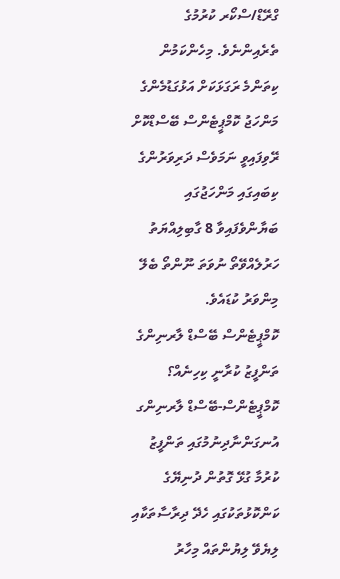ގްރޭޑް/ސްކޯރ ކުރުމުގެ ތެރެއިންނެވެ. މިހެންކަމުން ކިތަންމެ ރަގަޅަކަށް އަޅުގަޑުމެންގެ މަންހަޖު ކޮމްޕީޓެންސް ބޭސްޑްކޮށް ރޭވިފައިވީ ނަމަވެސް ދަރިވަރުންގެ ކިބައިގައި މަންހަޖުގައި ބަޔާންވެފައިވާ 8 ގާބިލިއްޔަތު ހަރުލެއްވޭތޯ ނުވަތަ ނޫންތޯ ބެލޭ މިންވަރު ކުޑައެވެ.
ކޮމްޕީޓެންސް ބޭސްޑް ލާރނިންގެ ތަންފީޒު ކުރާނީ ކިހިނެއް؟
ކޮމްޕީޓެންސް-ބޭސްޑް ލާރނިންގ އުނގަންނާދިނުމުގައި ތަންފީޒު ކުރުމާ ގުޅޭ ގޮތުން ދުނިޔޭގެ ކަންކޮޅުތަކުގައި ހެދޭ ދިރާސާތަކާއި ލިޔެވޭ ލިޔުންތައް މިހާރު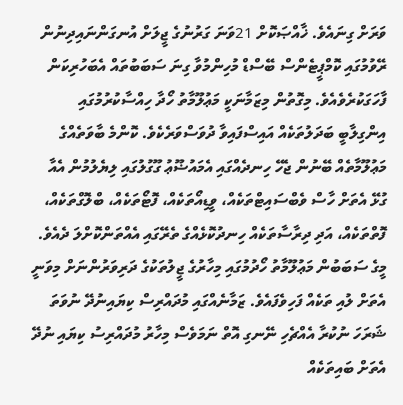ވަރަށް ގިނައެވެ. ޚާއްޞަކޮށް 21ވަނަ ގަރުނުގެ ޖީލަށް އުނގަންނައިދިނުން ރޭވުމުގައި ކޮމްޕީޓެންސް ބޭސްޑް މުހިންމުވާ ގިނަ ސަބަބުތައް އެބަހުރިކަން ފާހަގަކުރެވެއެވެ. މިގޮތުން މިޒަމާނަކީ މަޢުލޫމާތު ހޯދާ ހިއްސާކުރުމުގައި އިންގިލާބީ ބަދަލުތަކެއް އައިސްފައިވާ ދުވަސްވަރެކެވެ. ކޮންމެ ބާވަތެއްގެ މަޢުލޫމާތެއް ބޭނުން ޖެހޭ ހިނދެއްގައި އެމައުޟޫޢު ގޫގުލުގައި ލިޔެލުމުން އެއާ ގުޅޭ އެތަށް ހާސް ވެބްސައިޓްތަކެއް، ވީޑިއޯތަކެއް، ފޮޓޯތަކެއް، ބްލޮގްތަކެއް، ފޮތްތަކެއް، އަދި ދިރާސާތަކެއް ހިނދުކޮޅެއްގެ ތެރޭގައި އެއްތަންކޮށްލަ ދެއެވެ. މީގެ ސަބަބުން މަޢުލޫމާތު ހޯދުމުގައި މިހާރުގެ ޖީލުތަކުގެ ދަރިވަރުންނަށް މިވަނީ އެތަށް ލުއި ތަކެއް ފަހިވެފައެވެ. ޒަމާނެއްގައި މުދައްރިސް ކިޔައިނުދޭ ނުވަތަ ޝަރަހަ ނުކުރާ އެއްޗެހި ނޭނގި އޮތް ނަމަވެސް މިހާރު މުދައްރިސު ކިޔައި ނުދޭ އެތަށް ބައިތަކެއް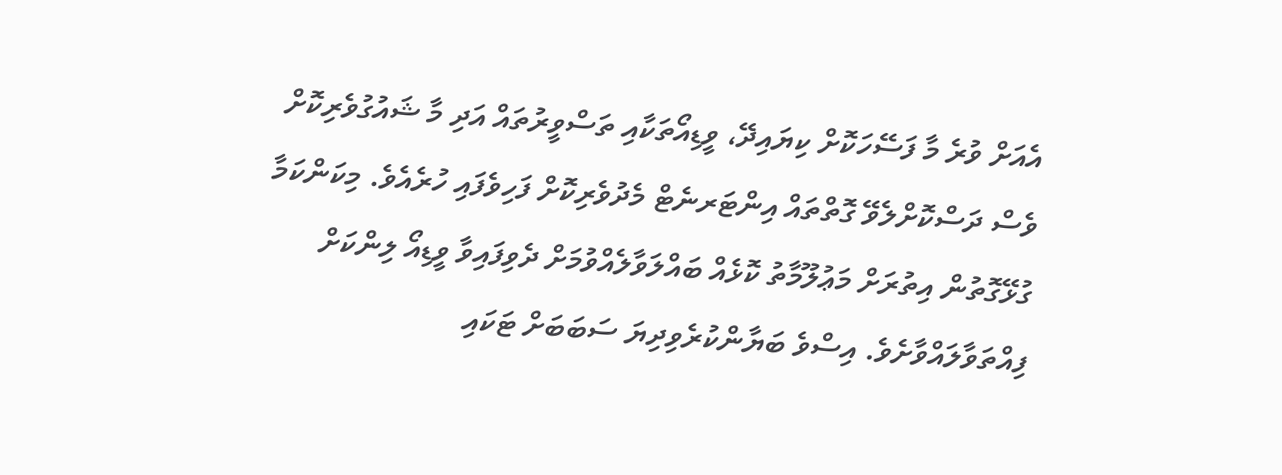އެއަށް ވުރެ މާ ފަސޭހަކޮށް ކިޔައިދޭ، ވީޑިއޯތަކާއި ތަސްވީރުތައް އަދި މާ ޝައުގުވެރިކޮށް ވެސް ދަސްކޮށްލެވޭ ގޮތްތައް އިންޓަރނެޓް މެދުވެރިކޮށް ފަހިވެފައި ހުރެއެވެ. މިކަންކަމާ ގުޅޭގޮތުން އިތުރަށް މަޢުލޫމާތު ކޮޅެއް ބައްލަވާލެއްވުމަށް ދެވިފައިވާ ވީޑިއޯ ލިންކަށް ފިއްތަވާލައްވާށެވެ. އިސްވެ ބަޔާންކުރެވިދިޔަ ސަބަބަށް ޓަކައި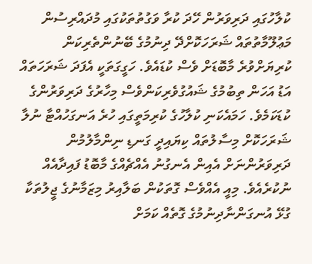ކުލާހުގައި ދަރިވަރުން ހޭދަ ކުރާ ވަގުތުތަކުގައި މުދައްރިސުން މަޢުލޫމާތުތައް ޝަރަހަކޮށްދޭ ދިނުމުގެ ބޭނުންތެރިކަން ކުރިޔަށްވުރެ މާބޮޑަށް ވެސް ކުޑައެވެ. ހަގީގަތަކީ އެފަދަ ޝަރަހަތައް އަޑު އަހަން ތިބުމުގެ ޝައުގުވެރިކަންވެސް މިހާރުގެ ދަރިވަރުންގެ ކުޑަކަމެވެ. ހަމައެކަނި ކުލާހުގެ ކުރިމަތީގައި ހުރެ އަނގަހުއްޓާ ނުލާ ޝަރަހަކޮށް މިސާލުތައް ކިޔައިދީ ގަނޑި ނިންމާލުމުން ދަރިވަރުންނަށް އެއިން އެނގުނު އެއްޗެއްގެ މާބޮޑު ފައިދާއެއް ނުކުރެއެވެ. މިއީ އެއްވެސް ގޮތަކުން ބަލާއިރު މިޒަމާނުގެ ޖީލުތަކާ ގުޅޭ އުނގަންނާދިނުމުގެ ގޮތެއް ކަމަށް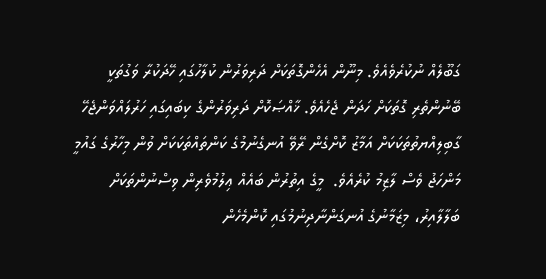ގަބޫލެއް ނުކުރެވެއެވެ. މިނޫން އެހެންގޮތަކަށް ދަރިވަރުން ކުލާހުގައި ހޭދަކުރާ ވަގުތަކީ ބޭނުންތެރި ގޮތަކަށް ހަދަން ޖެހެއެވެ. ޚާއްޞަކޮށް ދަރިވަރުންގެ ކިބައިގައި ހަރުލައްވަންޖެހޭ ގާބިލިއްޔތުތަކަކަށް އަމާޒު ކޮށްގެން ރޭވޭ އުނގެނުމުގެ ކަންތައްތަކަކަށް ވުން މިހާރުގެ ގައުމީ މަންހަޖު ވެސް ލާޒިމު ކުރެއެވެ.  މީގެ އިތުރުން ބައެއް ޢިލުމުވެރިން ވިސްނުންތަކަށް ބަލާލާއިރު، މިޒަމާނުގެ އުނގަންނާދިނުމުގައި ކޮންމެހެން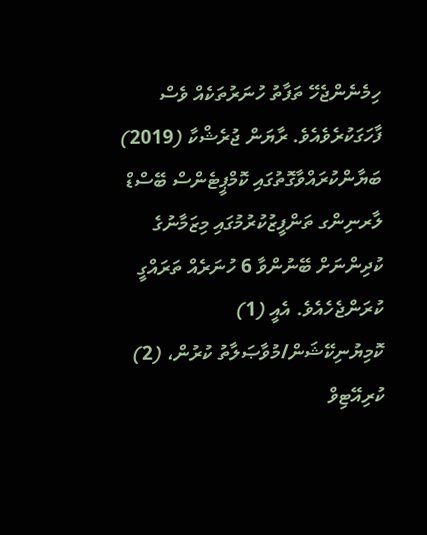ހިމެނެންޖެހޭ ތަފާތު ހުނަރުތަކެއް ވެސް ފާހަގަކުރެވެއެވެ. ރާޔަން ޖުރެޝްކާ (2019) ބަޔާންކުރައްވާގޮތުގައި ކޮމްޕީޓެންސް ބޭސްޑް ލާރނިންގ ތަންފީޒުކުރުމުގައި މިޒަމާނުގެ ކުދިންނަށް ބޭނުންވާ 6 ހުނަރެއް ތަރައްގީ ކުރަންޖެހެއެވެ. އެއީ (1) ކޮމިޔުނިކޭޝަން/މުވާޞަލާތު ކުރުން، (2) ކުރިއޭޓިވް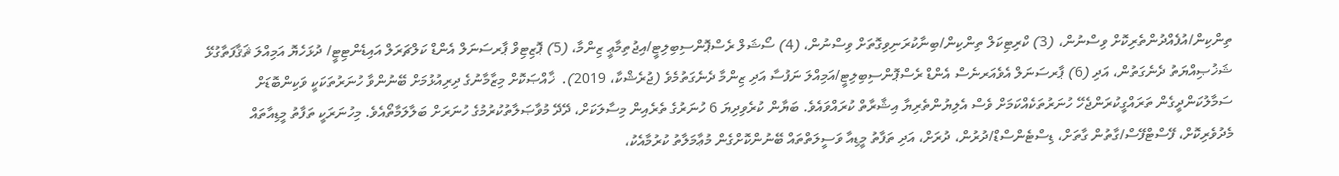ތިންކިން/އުފެއްދުންތެރިކޮށް ވިސްނުން، (3) ކްރިޓިކަލް ތިންކިން/ބިނާކުރަނިވިގޮތަށް ވިސްނުން، (4) ސޯޝަލް ރެސްޕޮންސިބިލިޓީ/އިޖުތިމާޢީ ޒިންމާ، (5) ޕޮޒިޓިވް ޕާރސަނަލް އެންޑް ކަލްޗަރަލް އައިޑެންޓިޓީ/ ދުޅަހެޔޮ އަމިއްލަ ޘަޤާފަތާގުޅޭ ޝަޚުޞިއްޔަތު ދެނެގަތުން، އަދި (6) ޕާރސަނަލް އެވެއަރނެސް އެންޑް ރެސްޕޮންސިބިލިޓީ/އަމިއްލަ ނަފުސާ އަދި ޒިންމާ ދެނެގަތުމެވެ (ޖުރެޝްކާ، 2019).  ޚާއްޞަކޮށް މިޒާމާނުގެ ދިރިއުޅުމަށް ބޭނުންވާ ހުނަރުތަކަކީ ވަކިންބޮޑަށް ސަމާލުކަންދީގެން ތަރައްގީކުރަންޖެހޭ ހުނަރުތަކެއްކަމަށް ވެސް އެލިޔުންތެރިޔާ އިޝާރާތް ކުރައްވައެވެ. ބަޔާން ކުރެވިދިޔަ 6 ހުނަރުގެ ތެރެއިން މިސާލަކަށް، ދޭދޭ މުވާޞަލާތުކުރުމުގެ ހުނަރަށް ބަލާލަމާތޯއެވެ. މިހުނަރަކީ ތަފާތު މީޑިއާތައް މެދުވެރިކޮށް، ފޭސްޓްފޭސް/ގާތުން ގާތަށް، ޑިސްޓެންސްޑް/ދުރުން، ދުރަށް، އަދި ތަފާތު މީޑިއާ ވަސީލަތްތައް ބޭނުންކޮށްގެން މުޢާމަލާތު ކުރުމާއެކު،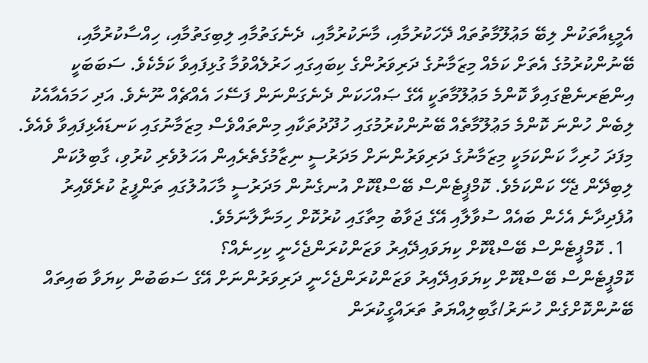އެމީޑިއާތަކުން ލިބޭ މަޢުލޫމާތުތައް ދޭހަކުރުމާއި، މާނަކުރުމާއި، ދެނެގަތުމާއި ލިބިގަތުމާއި، ހިއްސާކުރުމާއި، ބޭނުންކުރުމުގެ އެތަށް ކަމެއް މިޒަމާނުގެ ދަރިވަރުންގެ ކިބައިގައި ހަރުލެއްވުމާ ގުޅިފައިވާ ކަމެކެވެ. ސަބަބަކީ އިންޓަރނެޓްގައިވާ ކޮންމެ މަޢުލޫމާތަކީ އޭގެ ޞައްހަކަން ދެނެގަންނަން ފަސޭހަ އެއްޗެއް ނޫނެވެ. އަދި ހަމައެއާއެކު ލިބެން ހުންނަ ކޮންމެ މަޢުލޫމާތެއް ބޭނުންކުރުމުގައި ހުދޫދުތަކާއި މިންތައްވެސް މިޒަމާނުގައި ކަނޑައެޅިފައިވާ ވެއެވެ. މިފަދަ ހުރިހާ ކަންކަމަކީ މިޒަމާނުގެ ދަރިވަރުންނަށް މަދަރުސީ ނިޒާމުގެތެރެއިން އަހަލުވެރި ކުރުވި، ގާބިލުކަން ލިބިދޭން ޖެހޭ ކަންކަމެވެ. ކޮމްޕީޓެންސް ބޭސްޑްކޮށް އުނގެނުން މަދަރުސީ މާހައުލުގައި ތަންފީޒު ކުރެވޭއިރު އުފެދިދާނެ އެހެން ބައެއް ސުވާލާއި އޭގެ ޖަވާބު މިތާގައި ކުރުކޮށް ހިމަނާލާނަމެވެ.
  1. ކޮމްޕީޓެންސް ބޭސްޑްކޮށް ކިޔަވައިދޭއިރު ވަޒަންކުރަންޖެހެނީ ކިހިނެއް؟
ކޮމްޕީޓެންސް ބޭސްޑްކޮށް ކިޔަވައިދޭއިރު ވަޒަންކުރަންޖެހެނީ ދަރިވަރުންނަށް އޭގެ ސަބަބުން ކިޔަވާ ބައިތައް ބޭނުންކޮށްގެން ހުނަރު/ގާބިލިއްޔަތު ތަރައްގީކުރަން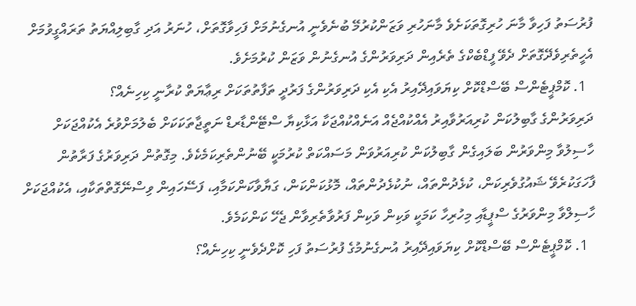ފުރުސަތު ފަހިވާ މާނަ ހުރިގޮތަކަށެވެ މާނަހުރި ވަޒަންކުރުމޭ ބުނެވެނީ އުނގެނުމަށް ފަހިވާގޮތަށް، ހުނަރު އަދި ގާބިލިއްޔަތު ތަރައްގީވުމަށް އެހީތެރިވެދޭގޮތަށް ދެވޭ ފީޑްބެކްގެ ތެރެއިން ދަރިވަރުންގެ އުނގެނުން ވަޒަން ކުރުމަށެވެ.
  1. ކޮމްޕީޓެންސް ބޭސްޑްކޮށް ކިޔަވައިދޭއިރު އެކި އެކި ދަރިވަރުންގެ ފަރުދީ ތަފާތުތަކަށް ރިޢާޔަތް ކުރާނީ ކިހިނެއް؟
ދަރިވަރުންގެ ގާބިލުކަން ކުރިއަރުވާއިރު އެއްކުއްޖެއް އަނެއްކުއްޖަކާ އަޅާކިޔާ ސްޓޭންޑާރޑް ނަތީޖާތަކަކަށް ބެލުމަށްވުރެ އެކުއްޖަކަށް ހާސިލުވާ މިންވަރުން ބަލައިގެން ގާބިލުކަން ކުރިއަރުވަން މަސައްކަތް ކުރުމަކީ ބޭނުންތެރިކަމެކެވެ. މިގޮތުން ދަރިވަރުގެ ފަރާތުން ފާހަގަކުރެވޭ ޝައުގުވެރިކަން، ކުޅެދުންތައް، ނުކުޅެދުންތައް، މޮޅުކަންކަން، ގަޔާވާކަންކަމާއި، ފަސޭހައިން ވިސްނޭގޮތްތަކާއި، އެކުއްޖަކަށް ހާސިލްވާ މިންވަރުގެ ސްޕީޑާއި މިހުރިހާ ކަމަކީ ވަކިން ވަކިން ފަރުވާތެރިވާން ޖެހޭ ކަންކަމެވެ.
  1. ކޮމްޕީޓެންސް ބޭސްޑްކޮށް ކިޔަވައިދޭއިރު އުނގެނުމުގެ ފުރުސަތު ފަހި ކޮށްދެވެނީ ކިހިނެއް؟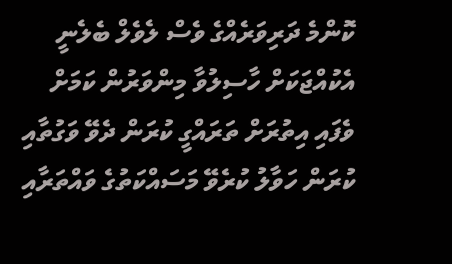ކޮންމެ ދަރިވަރެއްގެ ވެސް ލެވެލް ބެލެނީ އެކުއްޖަކަށް ހާސިލުވާ މިންވަރުން ކަމަށް ވެފައި އިތުރަށް ތަރައްގީ ކުރަން ދެވޭ ވަގުތާއި ކުރަން ހަވާލު ކުރެވޭ މަސައްކަތުގެ ވައްތަރާއި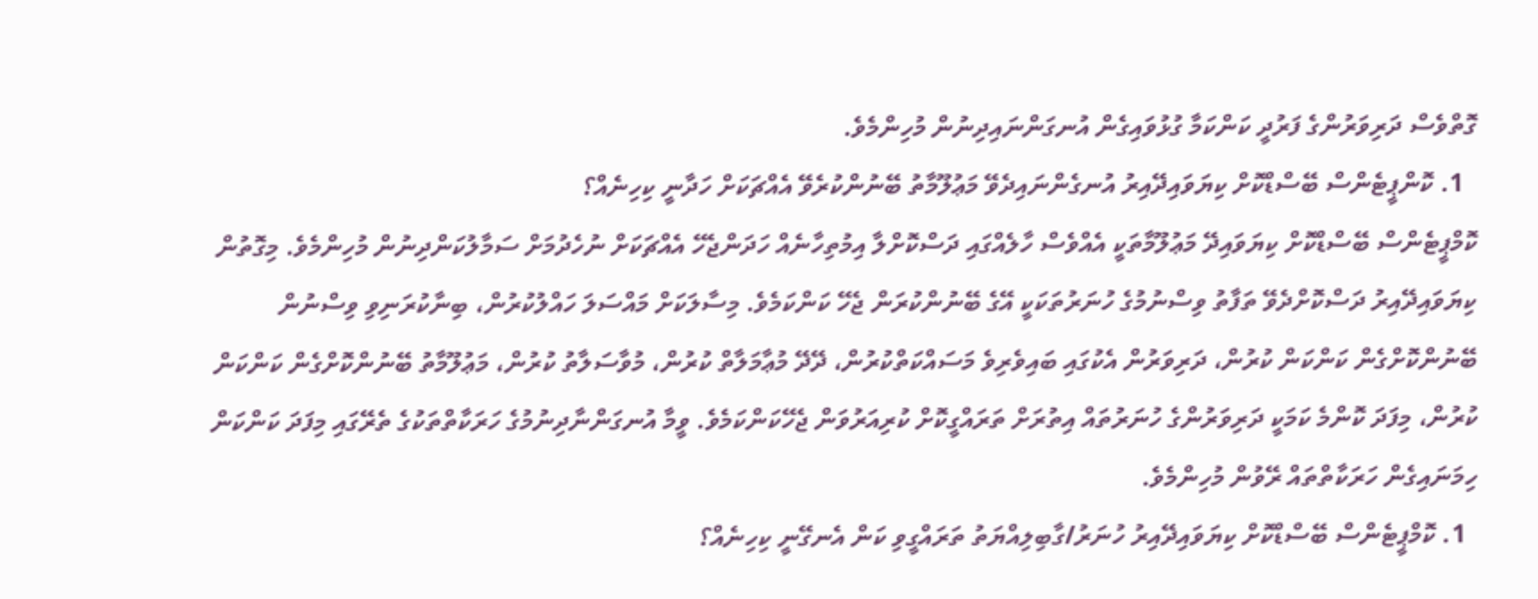ގޮތްވެސް ދަރިވަރުންގެ ފަރުދީ ކަންކަމާ ގުޅުވައިގެން އުނގަންނައިދިނުން މުހިންމެވެ.
  1. ކޮންޕީޓެންސް ބޭސްޑްކޮށް ކިޔަވައިދޭއިރު އުނގެންނައިދެވޭ މަޢުލޫމާތު ބޭނުންކުރެވޭ އެއްޗަކަށް ހަދާނީ ކިހިނެއް؟
ކޮމްޕީޓެންސް ބޭސްޑްކޮށް ކިޔަވައިދޭ މަޢުލޫމާތަކީ އެއްވެސް ހާލެއްގައި ދަސްކޮށްލާ އިމުތިހާނެއް ހަދަންޖެހޭ އެއްޗަކަށް ނުހެދުމަށް ސަމާލުކަންދިނުން މުހިންމެވެ. މިގޮތުން ކިޔަވައިދޭއިރު ދަސްކޮށްދެވޭ ތަފާތު ވިސްނުމުގެ ހުނަރުތަކަކީ އޭގެ ބޭނުންކުރަން ޖެހޭ ކަންކަމެވެ. މިސާލަކަށް މައްސަލަ ހައްލުކުރުން، ބިނާކުރަނިވި ވިސްނުން ބޭނުންކޮށްގެން ކަންކަން ކުރުން، ދަރިވަރުން އެކުގައި ބައިވެރިވެ މަސައްކަތްކުރުން، ދޭދޭ މުޢާމަލާތް ކުރުން، މުވާސަލާތު ކުރުން، މަޢުލޫމާތު ބޭނުންކޮށްގެން ކަންކަން ކުރުން، މިފަދަ ކޮންމެ ކަމަކީ ދަރިވަރުންގެ ހުނަރުތައް އިތުރަށް ތަރައްގީކޮށް ކުރިއަރުވަން ޖެހޭކަންކަމެވެ. ވީމާ އުނގަންނާދިނުމުގެ ހަރަކާތްތަކުގެ ތެރޭގައި މިފަދަ ކަންކަން ހިމަނައިގެން ހަރަކާތްތައް ރޭވުން މުހިންމެވެ.
  1. ކޮމްޕީޓެންސް ބޭސްޑްކޮށް ކިޔަވައިދޭއިރު ހުނަރު/ގާބިލިއްޔަތު ތަރައްގީވި ކަން އެނގޭނީ ކިހިނެއް؟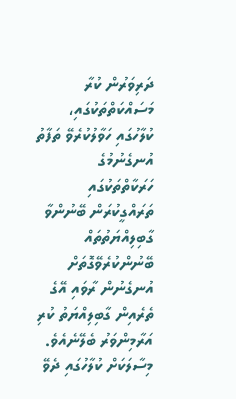ދަރިވަރުން ކުރާ މަސައްކަތްތަކުގައި، ކުލާހުގައި ހަވާލުކުރެވޭ ތަފާތު އުނގެނުމުގެ ހަރަކާތްތަކުގައި ތަރައްގީކުރަން ބޭނުންވާ ގާބިލިއްޔަތުތައް ބޭނުންކުރެވޭގޮތަށް އުނގެނުން ރާވައި އޭގެ ތެރެއިން ގާބިލިއްޔަތު ކުރި އަރާމިންވަރު ބެލޭނެއެވެ. މިސާލަކަށް ކުލާހުގައި ދެވޭ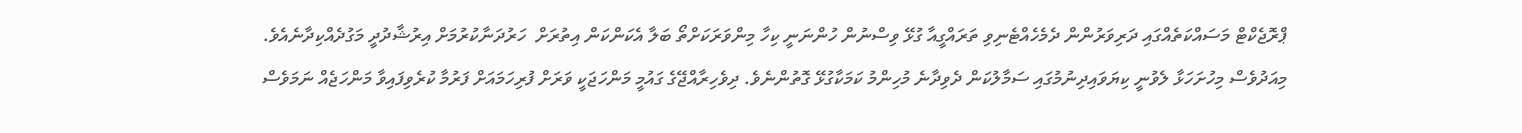ޕްރޮޖެކްޓް މަސައްކަތެއްގައި ދަރިވަރުންން ދެމެހެއްޓެނިވި ތަރައްގީއާ ގުޅޭ ވިސްނުން ހުންނަނީ ކިހާ މިންވަރަކަށްތޯ ބަލާ އެކަންކަން އިތުރަށް  ހަރުދަނާކުރުމަށް އިރުޝާދުދީ މަގުދެއްކިދާނެއެވެ.
މިއަދުވެސް މިހުށަހަޅާ ލެވުނީ ކިޔަވައިދިނުމުގައި ސަމާލުކަން ދެވިދާނެ މުހިންމު ކަމަކާގުޅޭ ގޮތުންނެވެ. ދިވެހިރާއްޖޭގެ ގައުމީ މަންހަޖަކީ ވަރަށް ފުރިހަމައަށް ފަރުމާ ކުރެވިފައިވާ މަންހަޖެއް ނަމަވެސް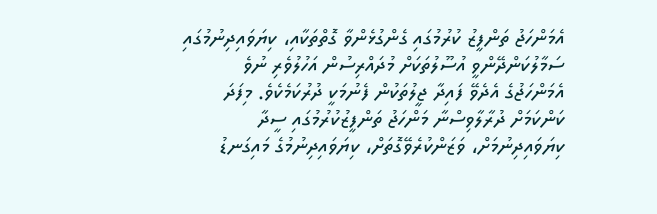އެމަންހަޖު ތަންފީޒު ކުރުމުގައި ގެންގުޅެންވާ ގޮތްތަކާއި، ކިޔަވައިދިނުމުގައި ސަމާލުކަންދޭންވީ އުސޫލުތަކަށް މުދައްރިސުން އަހުލުވެރި ނުވެ އެމަންހަޖުގެ އެދެވޭ ފައިދާ ޖީލުތަކުން ފެނުމަކީ ދުރުކަމެކެވެ. މިފަދަ ކަންކަމަށް ދުރާލާވިސްނާ މަންހަޖު ތަންފީޒުކުރުމުގައި ސީދާ ކިޔަވައިދިނުމަށް، ވަޒަންކުރެވޭގޮތަށް، ކިޔަވައިދިނުމުގެ މައިގަނޑު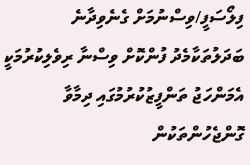ފިލޯސަފީ/ވިސްނުމަށް ގެނެވިދާނެ ބަދަލުތަކާމެދު ފުންކޮށް ވިސްނާ ރިވެލިކުރުމަކީ އެމަންހަޖު ތަންފީޒުކުރުމުގައި ދިމާވާ ގޮންޖެހުންތަކުން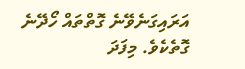އަރައިގަނެވޭނެ ގޮތްތައް ހޯދޭނެ ގޮތެކެވެ. މިފަދަ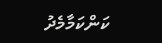ކަންކަމާމެދު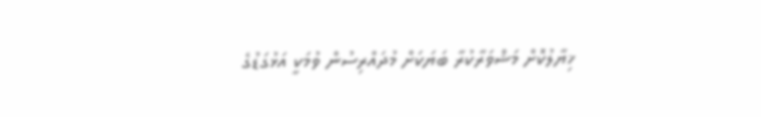ޚިޔާލުކޮށް މަޝްވަރާކުރާ ބަޔަކަށް މުދައްރިސުން ވުމަކީ އަޅުގަޑުގެ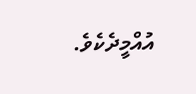އުއްމީދެކެވެ.